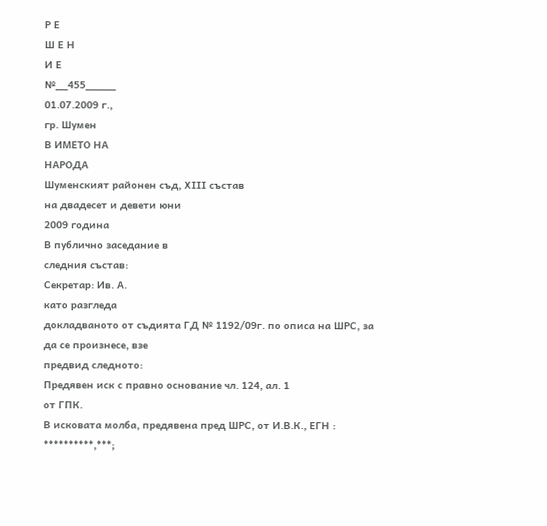Р Е
Ш Е Н
И Е
№__455_____
01.07.2009 г.,
гр. Шумен
В ИМЕТО НА
НАРОДА
Шуменският районен съд, XIІІ състав
на двадесет и девети юни
2009 година
В публично заседание в
следния състав:
Секретар: Ив. А.
като разгледа
докладваното от съдията ГД № 1192/09г. по описа на ШРС, за да се произнесе, взе
предвид следното:
Предявен иск с правно основание чл. 124, ал. 1
от ГПК.
В исковата молба, предявена пред ШРС, от И.В.К., ЕГН : **********,***;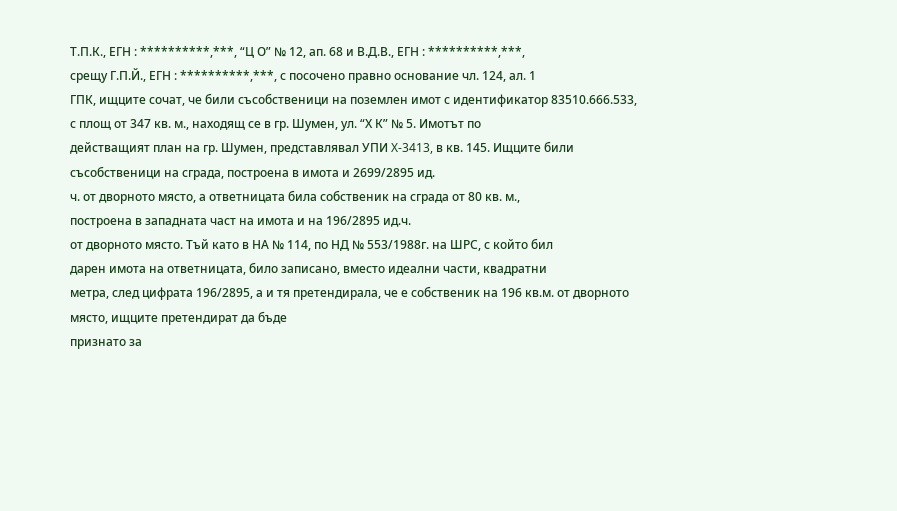Т.П.К., ЕГН : **********,***, “Ц О” № 12, ап. 68 и В.Д.В., ЕГН : **********,***,
срещу Г.П.Й., ЕГН : **********,***, с посочено правно основание чл. 124, ал. 1
ГПК, ищците сочат, че били съсобственици на поземлен имот с идентификатор 83510.666.533,
с площ от 347 кв. м., находящ се в гр. Шумен, ул. “Х К” № 5. Имотът по
действащият план на гр. Шумен, представлявал УПИ X-3413, в кв. 145. Ищците били
съсобственици на сграда, построена в имота и 2699/2895 ид.
ч. от дворното място, а ответницата била собственик на сграда от 80 кв. м.,
построена в западната част на имота и на 196/2895 ид.ч.
от дворното място. Тъй като в НА № 114, по НД № 553/1988г. на ШРС, с който бил
дарен имота на ответницата, било записано, вместо идеални части, квадратни
метра, след цифрата 196/2895, а и тя претендирала, че е собственик на 196 кв.м. от дворното място, ищците претендират да бъде
признато за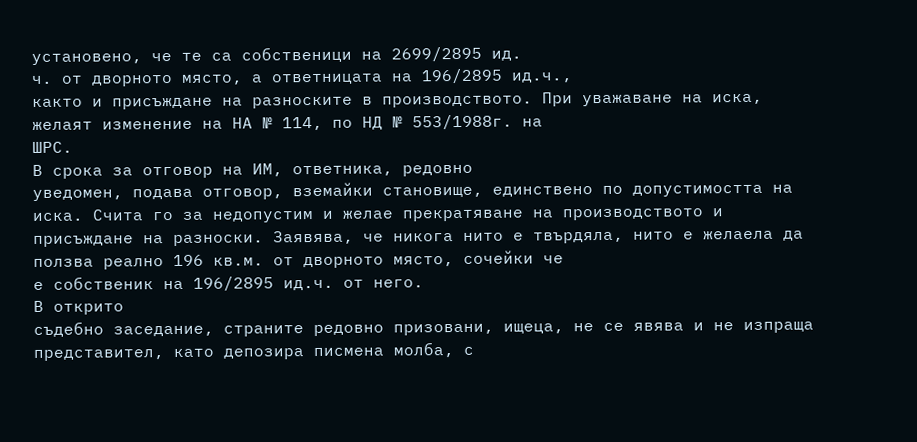установено, че те са собственици на 2699/2895 ид.
ч. от дворното място, а ответницата на 196/2895 ид.ч.,
както и присъждане на разноските в производството. При уважаване на иска,
желаят изменение на НА № 114, по НД № 553/1988г. на
ШРС.
В срока за отговор на ИМ, ответника, редовно
уведомен, подава отговор, вземайки становище, единствено по допустимостта на
иска. Счита го за недопустим и желае прекратяване на производството и
присъждане на разноски. Заявява, че никога нито е твърдяла, нито е желаела да
ползва реално 196 кв.м. от дворното място, сочейки че
е собственик на 196/2895 ид.ч. от него.
В открито
съдебно заседание, страните редовно призовани, ищеца, не се явява и не изпраща
представител, като депозира писмена молба, с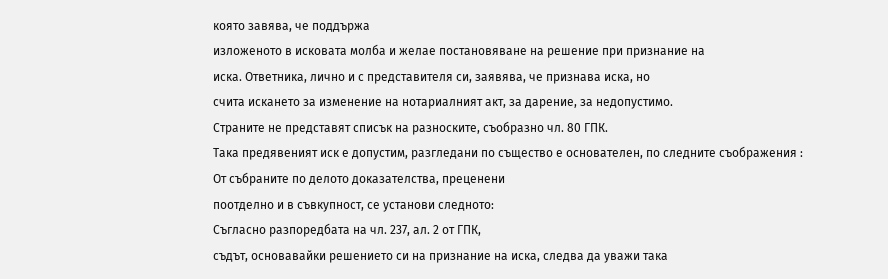която завява, че поддържа
изложеното в исковата молба и желае постановяване на решение при признание на
иска. Ответника, лично и с представителя си, заявява, че признава иска, но
счита искането за изменение на нотариалният акт, за дарение, за недопустимо.
Страните не представят списък на разноските, съобразно чл. 80 ГПК.
Така предявеният иск е допустим, разгледани по същество е основателен, по следните съображения :
От събраните по делото доказателства, преценени
поотделно и в съвкупност, се установи следното:
Съгласно разпоредбата на чл. 237, ал. 2 от ГПК,
съдът, основавайки решението си на признание на иска, следва да уважи така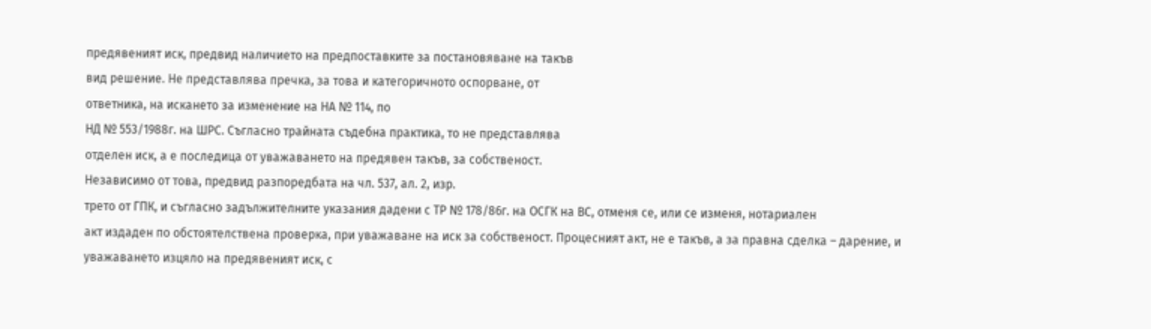предявеният иск, предвид наличието на предпоставките за постановяване на такъв
вид решение. Не представлява пречка, за това и категоричното оспорване, от
ответника, на искането за изменение на НА № 114, по
НД № 553/1988г. на ШРС. Съгласно трайната съдебна практика, то не представлява
отделен иск, а е последица от уважаването на предявен такъв, за собственост.
Независимо от това, предвид разпоредбата на чл. 537, ал. 2, изр.
трето от ГПК, и съгласно задължителните указания дадени с ТР № 178/86г. на ОСГК на ВС, отменя се, или се изменя, нотариален
акт издаден по обстоятелствена проверка, при уважаване на иск за собственост. Процесният акт, не е такъв, а за правна сделка – дарение, и
уважаването изцяло на предявеният иск, с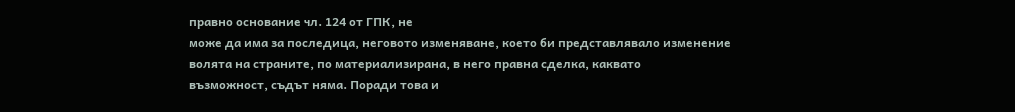правно основание чл. 124 от ГПК, не
може да има за последица, неговото изменяване, което би представлявало изменение
волята на страните, по материализирана, в него правна сделка, каквато
възможност, съдът няма. Поради това и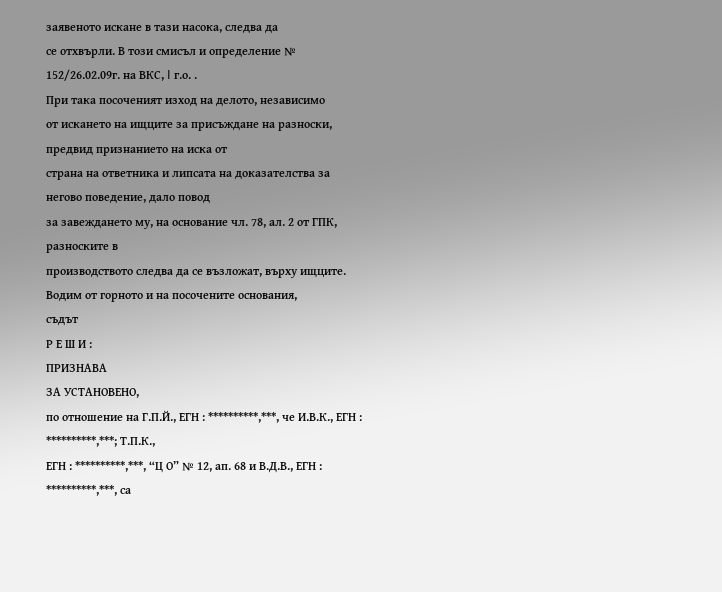заявеното искане в тази насока, следва да
се отхвърли. В този смисъл и определение № 152/26.02.09г. на ВКС, I г.о. .
При така посоченият изход на делото, независимо
от искането на ищците за присъждане на разноски, предвид признанието на иска от
страна на ответника и липсата на доказателства за негово поведение, дало повод
за завеждането му, на основание чл. 78, ал. 2 от ГПК, разноските в
производството следва да се възложат, върху ищците.
Водим от горното и на посочените основания,
съдът
Р Е Ш И :
ПРИЗНАВА
ЗА УСТАНОВЕНО,
по отношение на Г.П.Й., ЕГН : **********,***, че И.В.К., ЕГН : **********,***; Т.П.К.,
ЕГН : **********,***, “Ц О” № 12, ап. 68 и В.Д.В., ЕГН : **********,***, са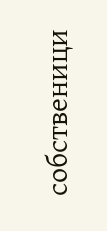собственици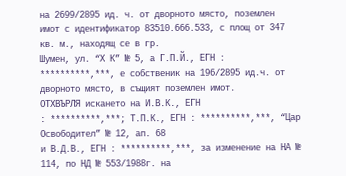на 2699/2895 ид. ч. от дворното място, поземлен
имот с идентификатор 83510.666.533, с площ от 347 кв. м., находящ се в гр.
Шумен, ул. “Х К” № 5, а Г.П.Й., ЕГН : **********,***, е собственик на 196/2895 ид.ч. от дворното място, в същият поземлен имот.
ОТХВЪРЛЯ искането на И.В.К., ЕГН
: **********,***; Т.П.К., ЕГН : **********,***, “Цар Освободител” № 12, ап. 68
и В.Д.В., ЕГН : **********,***, за изменение на НА №
114, по НД № 553/1988г. на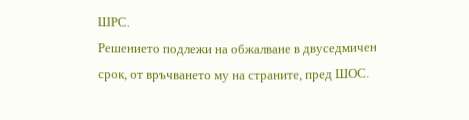ШРС.
Решението подлежи на обжалване в двуседмичен
срок, от връчването му на страните, пред ШОС.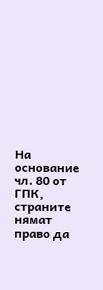На основание чл. 80 от
ГПК, страните нямат право да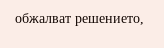обжалват решението,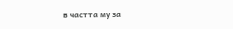в частта му за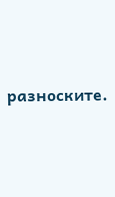разноските.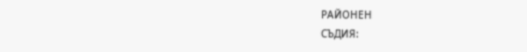РАЙОНЕН
СЪДИЯ: